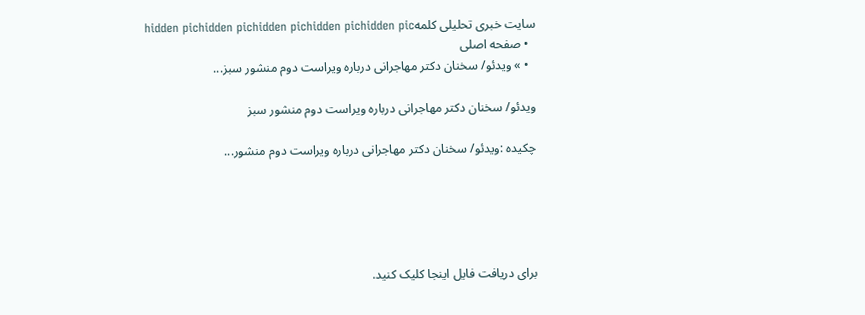سایت خبری تحلیلی کلمهhidden pichidden pichidden pichidden pichidden pic
  • صفحه اصلی
  • » ویدئو/ سخنان دکتر مهاجرانی درباره ویراست دوم منشور سبز...

ویدئو/ سخنان دکتر مهاجرانی درباره ویراست دوم منشور سبز

چکیده :ویدئو/ سخنان دکتر مهاجرانی درباره ویراست دوم منشور...





برای دریافت فایل اینجا کلیک کنید.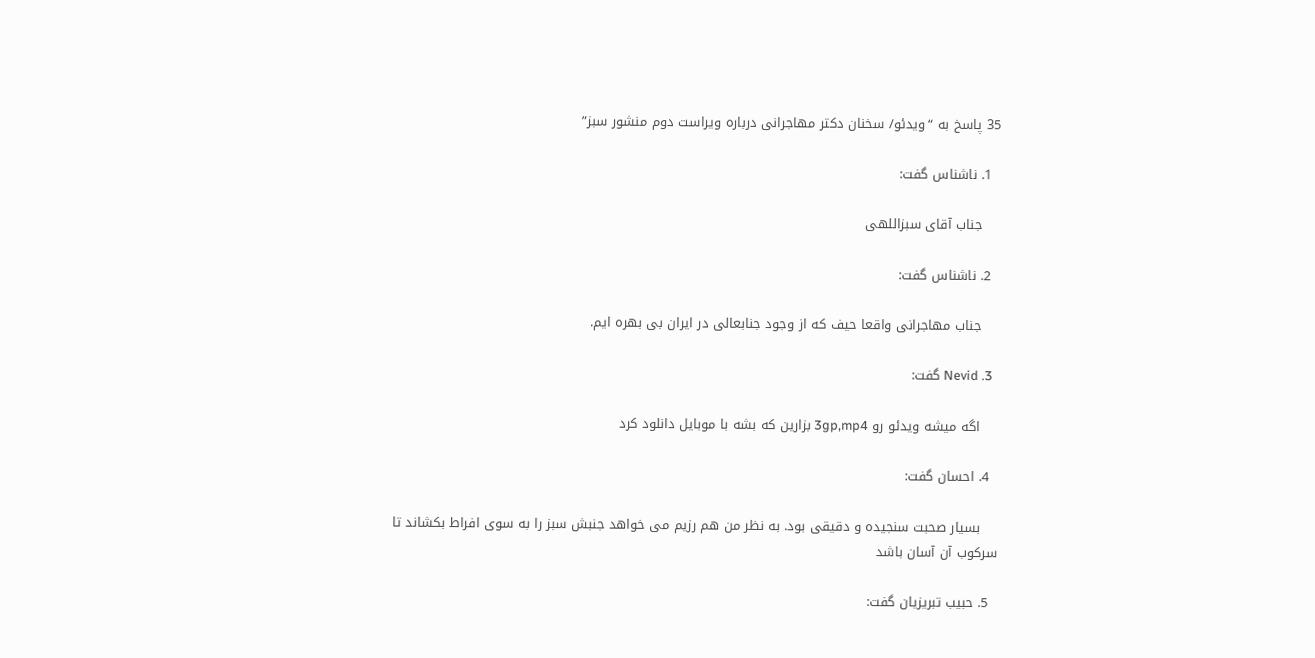35 پاسخ به “ویدئو/ سخنان دکتر مهاجرانی درباره ویراست دوم منشور سبز”

  1. ناشناس گفت:

    جناب آقای سبزاللهی

  2. ناشناس گفت:

    جناب مهاجرانی واقعا حيف که از وجود جنابعالی در ايران بی بهره ايم.

  3. Nevid گفت:

    اگه میشه ویدئو رو 3gp,mp4 بزارین که بشه با موبایل دانلود کرد

  4. احسان گفت:

    بسیار صحبت سنجیده و دقیقی بود. به نظر من هم رزیم می خواهد جنبش سبز را به سوی افراط بکشاند تا سرکوب آن آسان باشد

  5. حبیب تبریزیان گفت: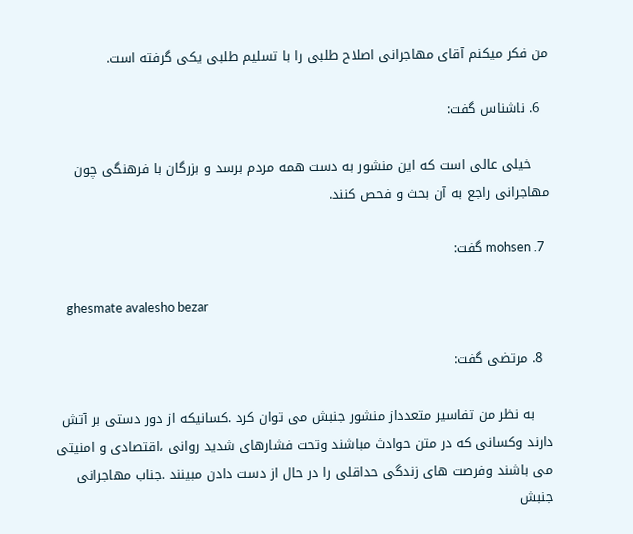من فکر میکنم آقای مهاجرانی اصلاح طلبی را با تسلیم طلبی یکی گرفته است.

  6. ناشناس گفت:

    خیلی عالی است که این منشور به دست همه مردم برسد و بزرگان با فرهنگی چون مهاجرانی راجع به آن بحث و فحص کنند.

  7. mohsen گفت:

    ghesmate avalesho bezar

  8. مرتضی گفت:

    به نظر من تفاسیر متعدداز منشور جنبش می توان کرد .کسانیکه از دور دستی بر آتش دارند وکسانی که در متن حوادث مباشند وتحت فشارهای شدید روانی ،اقتصادی و امنیتی می باشند وفرصت های زندگی حداقلی را در حال از دست دادن مبینند .جناب مهاجرانی جنبش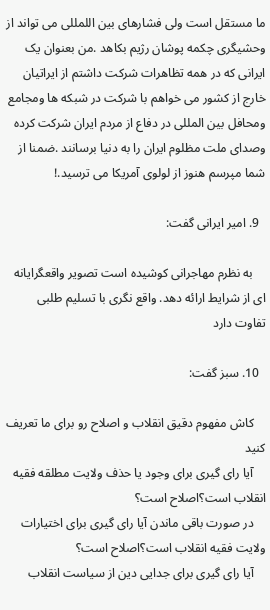ما مستقل است ولی فشارهای بین اللمللی می تواند از وحشیگری چکمه پوشان رژیم بکاهد .من بعنوان یک ایرانی که در همه تظاهرات شرکت داشتم از ایراتیان خارج از کشور می خواهم با شرکت در شبکه ها ومجامع ومحافل بین المللی در دفاع از مردم ایران شرکت کرده وصدای ملت مظلوم ایران را به دنیا برسانند .ضمنا از شما مپرسم هنوز از لولوی آمریکا می ترسید.!

  9. امیر ایرانی گفت:

    به نظرم مهاجرانی کوشیده است تصویر واقعگرایانه ای از شرایط ارائه دهد. واقع نگری با تسلیم طلبی تفاوت دارد

  10. سبز گفت:

    کاش مفهوم دقیق انقلاب و اصلاح رو برای ما تعریف کنید
    آیا رای گیری برای وجود یا حذف ولایت مطلقه فقیه انقلاب است؟اصلاح است؟
    در صورت باقی ماندن آیا رای گیری برای اختیارات ولایت فقیه انقلاب است؟اصلاح است؟
    آیا رای گیری برای جدایی دین از سیاست انقلاب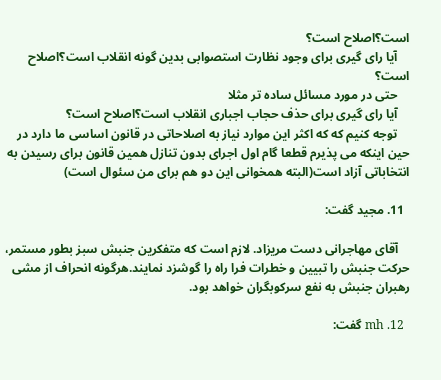است؟اصلاح است؟
    آیا رای گیری برای وجود نظارت استصوابی بدین گونه انقلاب است؟اصلاح است؟
    حتی در مورد مسائل ساده تر مثلا
    آیا رای گیری برای حذف حجاب اجباری انقلاب است؟اصلاح است؟
    توجه کنیم که که اکثر این موارد نیاز به اصلاحاتی در قانون اساسی ما دارد در حین اینکه می پذیرم قطعا گام اول اجرای بدون تنازل همین قانون برای رسیدن به انتخاباتی آزاد است(البته همخوانی این دو هم برای من سئوال است)

  11. مجید گفت:

    آقای مهاجرانی دست مریزاد. لازم است که متفکرین جنبش سبز بطور مستمر، حرکت جنبش را تبیین و خطرات فرا راه را گوشزد نمایند.هرگونه انحراف از مشی رهبران جنبش به نفع سرکوبگران خواهد بود.

  12. mh گفت: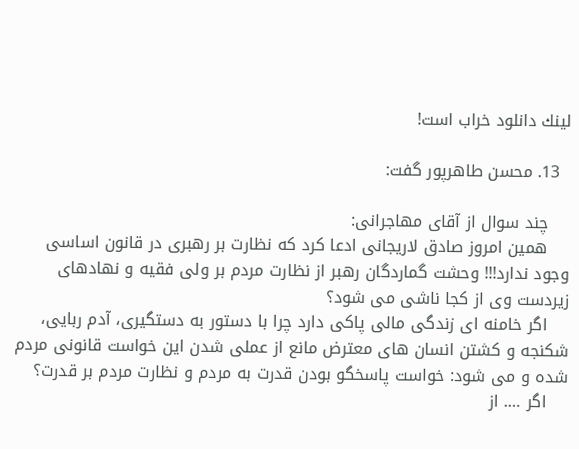لينك دانلود خراب است!

  13. محسن طاهرپور گفت:

    چند سوال از آقای مهاجرانی:
    همین امروز صادق لاریجانی ادعا کرد که نظارت بر رهبری در قانون اساسی وجود ندارد!!! وحشت گماردگان رهبر از نظارت مردم بر ولی فقیه و نهادهای زیردست وی از کجا ناشی می شود؟
    اگر خامنه ای زندگی مالی پاکی دارد چرا با دستور به دستگیری، آدم ربایی، شکنجه و کشتن انسان های معترض مانع از عملی شدن این خواست قانونی مردم شده و می شود: خواست پاسخگو بودن قدرت به مردم و نظارت مردم بر قدرت؟
    اگر …. از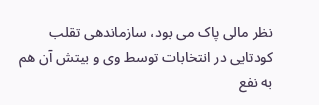نظر مالی پاک می بود، سازماندهی تقلب کودتایی در انتخابات توسط وی و بیتش آن هم به نفع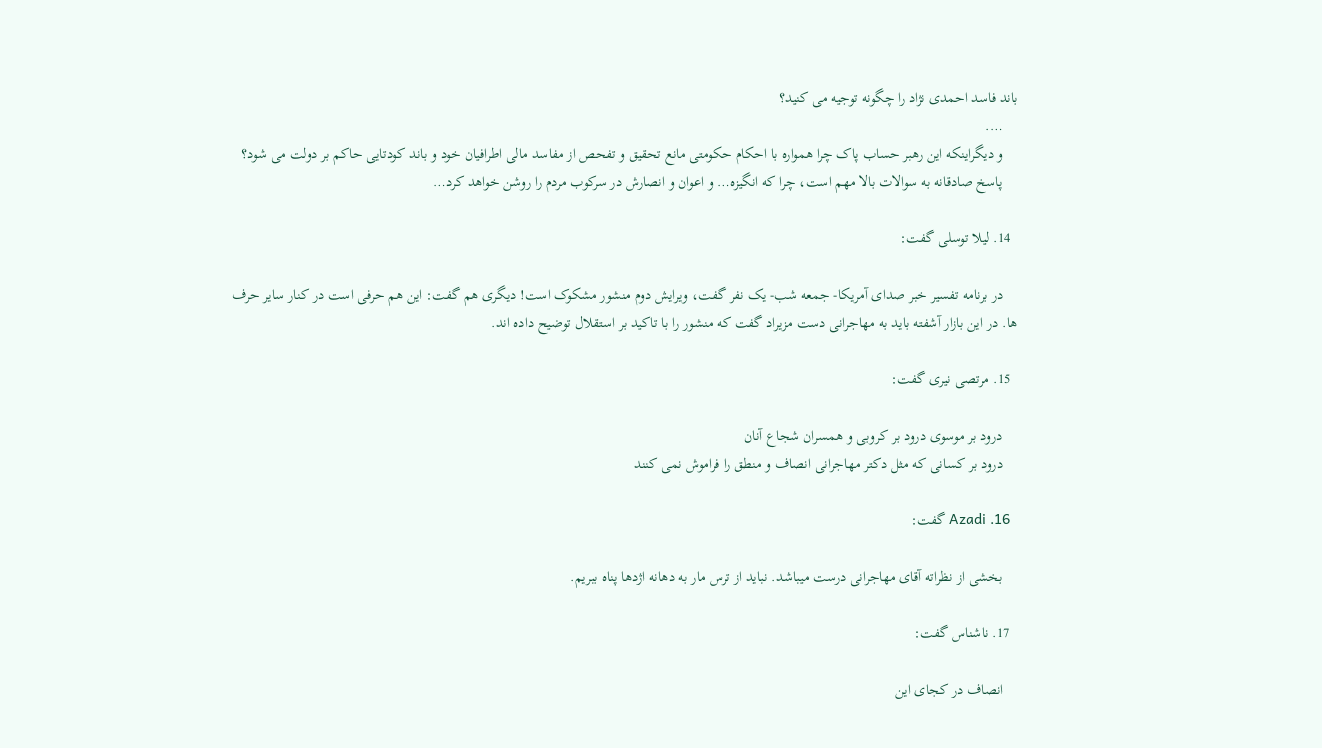باند فاسد احمدی نژاد را چگونه توجیه می کنید؟
    ….
    و دیگراینکه این رهبر حساب پاک چرا همواره با احکام حکومتی مانع تحقیق و تفحص از مفاسد مالی اطرافیان خود و باند کودتایی حاکم بر دولت می شود؟
    پاسخ صادقانه به سوالات بالا مهم است، چرا که انگیزه… و اعوان و انصارش در سرکوب مردم را روشن خواهد کرد…

  14. لیلا توسلی گفت:

    در برنامه تفسیر خبر صدای آمریکا- جمعه شب- یک نفر گفت، ویرایش دوم منشور مشکوک است! دیگری هم گفت: این هم حرفی است در کنار سایر حرف ها. در این بازار آشفته باید به مهاجرانی دست مزیراد گفت که منشور را با تاکید بر استقلال توضیح داده اند.

  15. مرتصی نیری گفت:

    درود بر موسوی درود بر کروبی و همسران شجاع آنان
    درود بر کسانی که مثل دکتر مهاجرانی انصاف و منطق را فراموش نمی کنند

  16. Azadi گفت:

    بخشی از نظراته آقای مهاجرانی درست میباشد. نباید از ترس مار به دهانه اژدها پناه ببریم.

  17. ناشناس گفت:

    انصاف در کجای این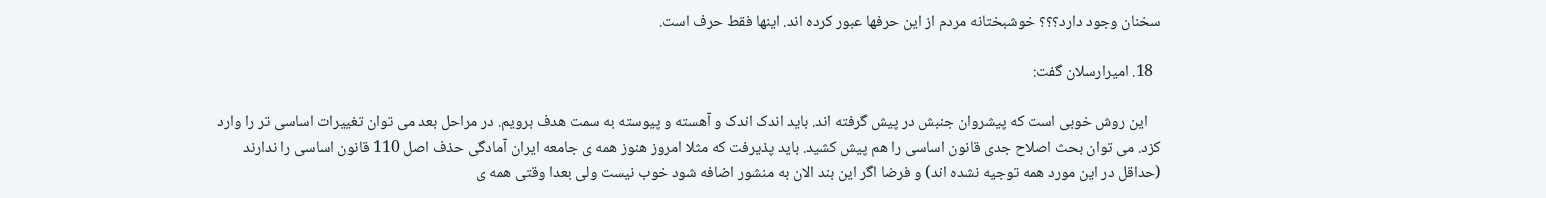سخنان وجود دارد؟؟؟ خوشبختانه مردم از این حرفها عبور کرده اند. اینها فقط حرف است.

  18. امیرارسلان گفت:

    این روش خوبی است که پیشروان جنبش در پیش گرفته اند. باید اندک اندک و آهسته و پیوسته به سمت هدف برویم. در مراحل بعد می توان تغییرات اساسی تر را وارد کزد. می توان بحث اصلاح جدی قانون اساسی را هم پیش کشید. باید پذیرفت که مثلا امروز هنوز همه ی جامعه ایران آمادگی حذف اصل 110 قانون اساسی را ندارند (حداقل در این مورد همه توجیه نشده اند) و فرضا اگر این بند الان به منشور اضافه شود خوب نیست ولی بعدا وقتی همه ی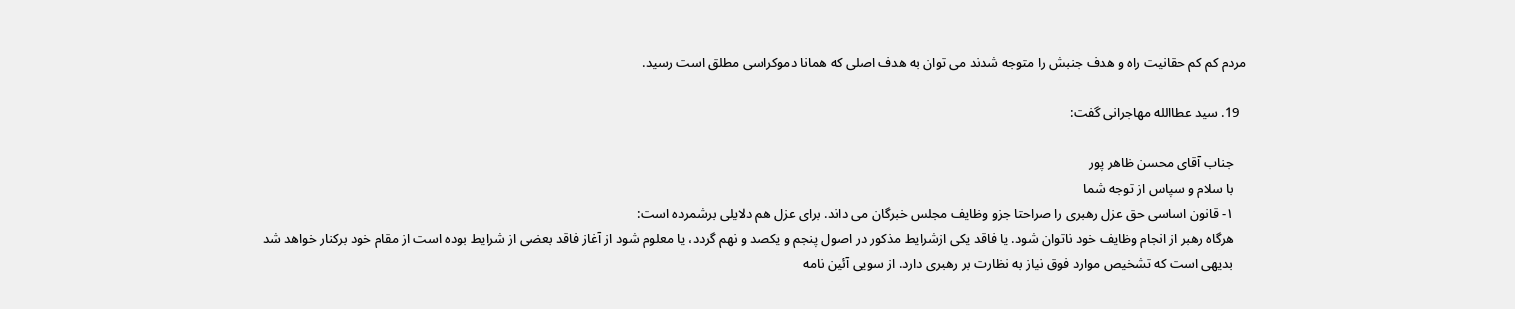مردم کم کم حقانیت راه و هدف جنبش را متوجه شدند می توان به هدف اصلی که همانا دموکراسی مطلق است رسید.

  19. سید عطاالله مهاجرانی گفت:

    جناب آقای محسن ظاهر پور
    با سلام و سپاس از توجه شما
    ۱- قانون اساسی حق عزل رهبری را صراحتا جزو وظایف مجلس خبرگان می داند. برای عزل هم دلایلی برشمرده است:
    هرگاه رهبر از انجام وظایف خود ناتوان شود. یا فاقد یکی ازشرایط مذکور در اصول پنجم و یکصد و نهم گردد، یا معلوم شود از آغاز فاقد بعضی از شرایط بوده است از مقام خود برکنار خواهد شد
    بدیهی است که تشخیص موارد فوق نیاز به نظارت بر رهبری دارد. از سویی آئین نامه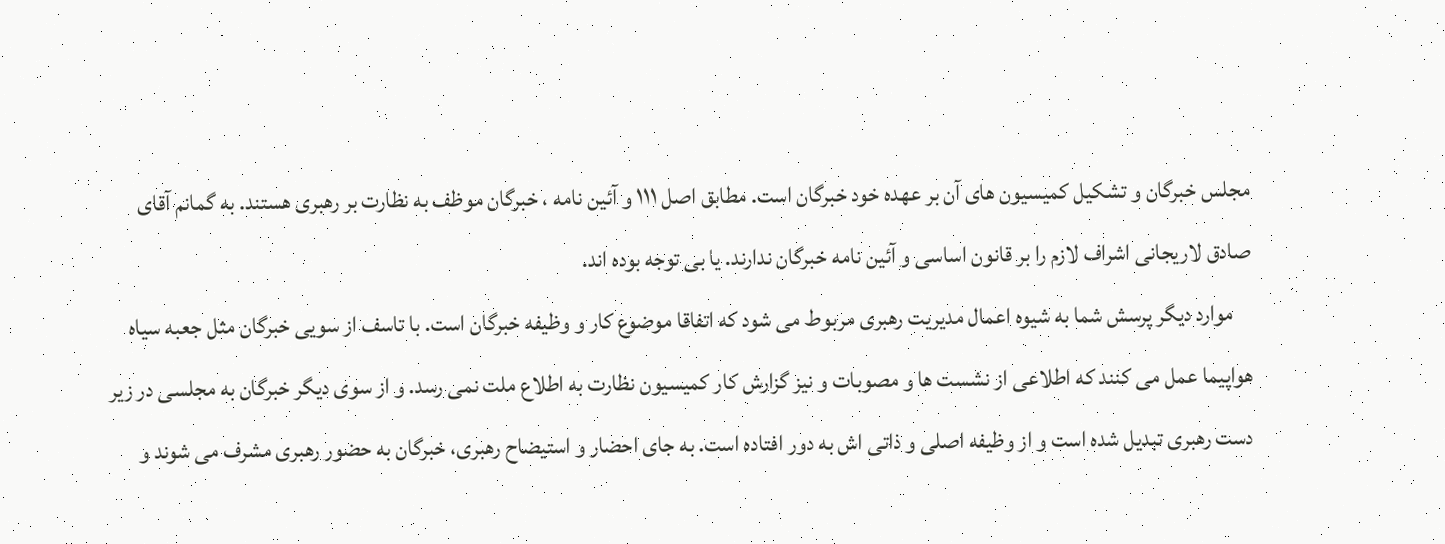مجلس خبرگان و تشکیل کمیسیون های آن بر عهده خود خبرگان است. مطابق اصل ۱۱۱ و آئین نامه ، خبرگان موظف به نظارت بر رهبری هستند. به گمانم آقای صادق لاریجانی اشراف لازم را بر قانون اساسی و آئین نامه خبرگان ندارند. یا بی توجه بوده اند.
    موارد دیگر پرسش شما به شیوه اعمال مدیریت رهبری مربوط می شود که اتفاقا موضوع کار و وظیفه خبرگان است. با تاسف از سویی خبرگان مثل جعبه سیاه هواپیما عمل می کنند که اطلاعی از نشست ها و مصوبات و نیز گزارش کار کمیسیون نظارت به اطلاع ملت نمی رسد. و از سوی دیگر خبرگان به مجلسی در زیر دست رهبری تبدیل شده است و از وظیفه اصلی و ذاتی اش به دور افتاده است. به جای احضار و استیضاح رهبری، خبرگان به حضور رهبری مشرف می شوند و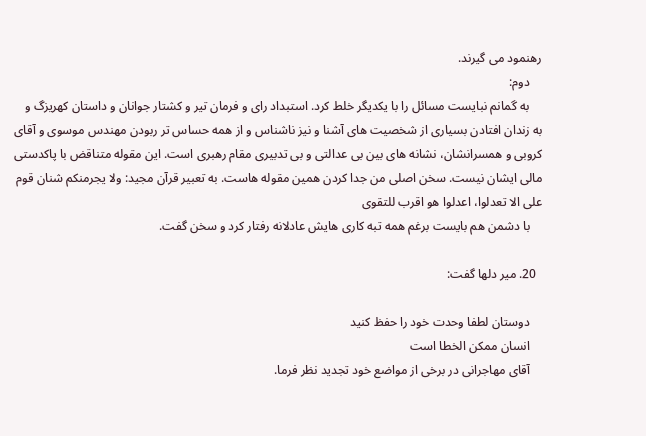رهنمود می گیرند.
    دوم:
    به گمانم نبایست مسائل را با یکدیگر خلط کرد. استبداد رای و فرمان تیر و کشتار جوانان و داستان کهریزگ و به زندان افتادن بسیاری از شخصیت های آشنا و نیز ناشناس و از همه حساس تر ربودن مهندس موسوی و آقای کروبی و همسرانشان، نشانه های بین بی عدالتی و بی تدبیری مقام رهبری است. این مقوله متناقض با پاکدستی مالی ایشان نیست. سخن اصلی من جدا کردن همین مقوله هاست. به تعبیر قرآن مجید: ولا یجرمنکم شنان قوم علی الا تعدلوا، اعدلوا هو اقرب للتقوی
    با دشمن هم بایست برغم همه تبه کاری هایش عادلانه رفتار کرد و سخن گفت.

  20. میر دلها گفت:

    دوستان لطفا وحدت خود را حفظ کنید
    انسان ممکن الخطا است
    آقای مهاجرانی در برخی از مواضع خود تجدید نظر فرما.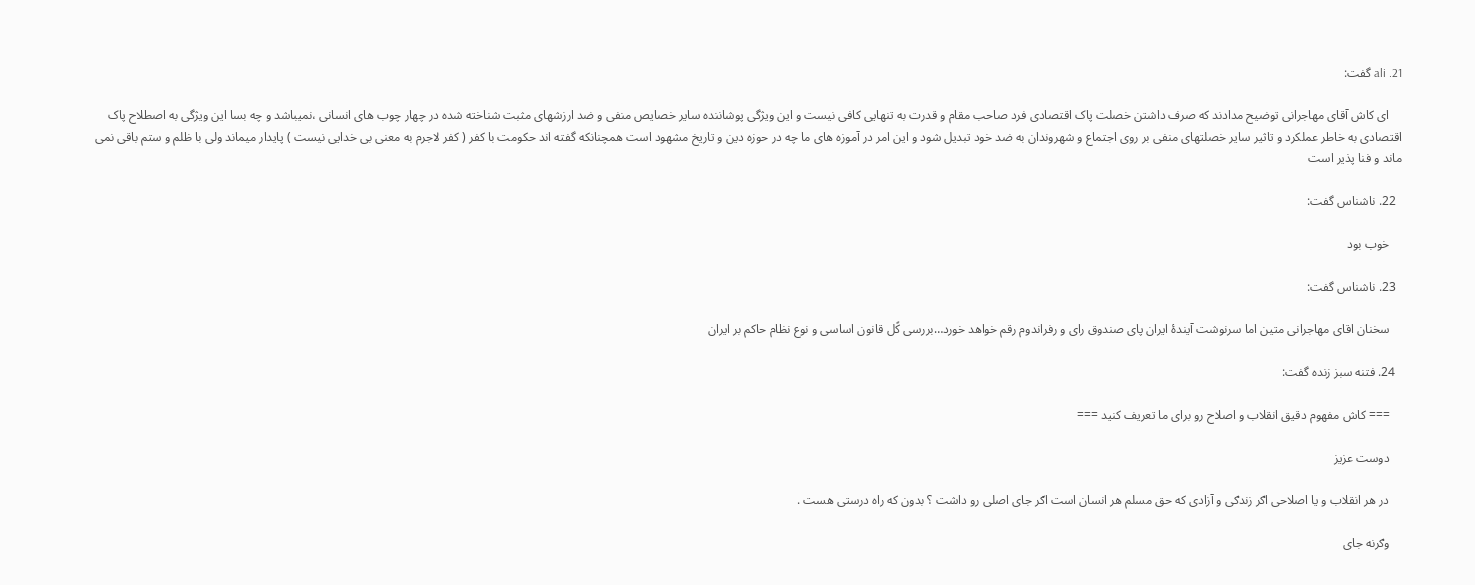21. ali گفت:

    ای کاش آقای مهاجرانی توضیح مدادند که صرف داشتن خصلت پاک اقتصادی فرد صاحب مقام و قدرت به تنهایی کافی نیست و این ویژگی پوشاننده سایر خصایص منفی و ضد ارزشهای مثبت شناخته شده در چهار چوب های انسانی ،نمیباشد و چه بسا این ویژگی به اصطلاح پاک اقتصادی به خاطر عملکرد و تاثیر سایر خصلتهای منفی بر روی اجتماع و شهروندان به ضد خود تبدیل شود و این امر در آموزه های ما چه در حوزه دین و تاریخ مشهود است همچنانکه گفته اند حکومت با کفر ( کفر لاجرم به معنی بی خدایی نیست ) پایدار میماند ولی با ظلم و ستم باقی نمی ماند و فنا پذیر است

  22. ناشناس گفت:

    خوب بود

  23. ناشناس گفت:

    سخنان اقای مهاجرانی متین اما سرنوشت آیندهٔ ایران پای صندوق رای و رفراندوم رقم خواهد خورد…بررسی‌ کًل قانون اساسی‌ و نوع نظام حاکم بر ایران

  24. فتنه سبز زنده گفت:

    === کاش مفهوم دقیق انقلاب و اصلاح رو برای ما تعریف کنید ===

    دوست عزیز

    در هر انقلاب و یا اصلاحی اګر زندګی و آزادی که حق مسلم هر انسان است اګر جای اصلی رو داشت ؟ بدون که راه درستی هست .

    وګرنه جای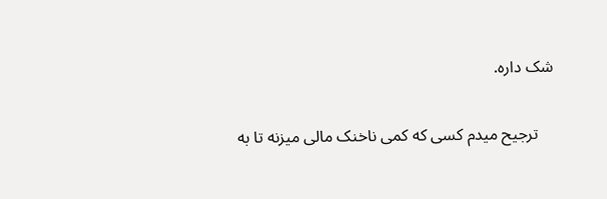شک داره.

    ترجیح میدم کسی که کمی ناخنک مالی میزنه تا به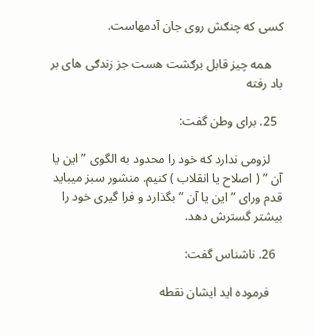کسی که چنګش روی جان آدمهاست.

    همه چیز قابل برګشت هست جز زندګی های بر باد رفته

  25. براى وطن گفت:

    لزومى ندارد كه خود را محدود به الگوى ” اين يا آن ” ( اصلاح يا انقلاب ) كنيم. منشور سبز ميبايد قدم وراى ” اين يا آن ” بگذارد و فرا گيرى خود را بيشتر گسترش دهد.

  26. ناشناس گفت:

    فرموده اید ایشان نقطه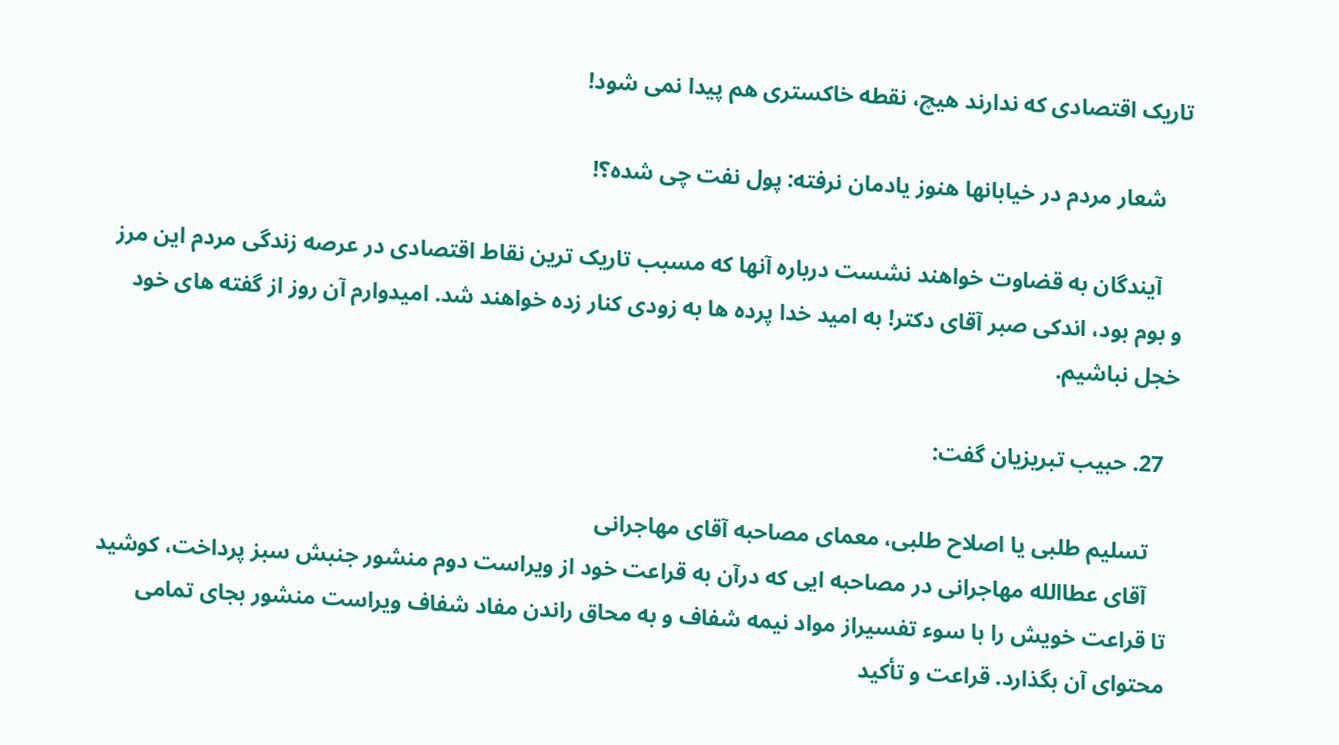تاریک اقتصادی که ندارند هیچ، نقطه خاکستری هم پیدا نمی شود!

    شعار مردم در خیابانها هنوز یادمان نرفته: پول نفت چی شده؟!

    آیندگان به قضاوت خواهند نشست درباره آنها که مسبب تاریک ترین نقاط اقتصادی در عرصه زندگی مردم این مرز و بوم بود، اندکی صبر آقای دکتر! به امید خدا پرده ها به زودی کنار زده خواهند شد. امیدوارم آن روز از گفته های خود خجل نباشیم.

  27. حبیب تبریزیان گفت:

    تسلیم طلبی یا اصلاح طلبی، معمای مصاحبه آقای مهاجرانی
    آقای عطاالله مهاجرانی در مصاحبه ایی که درآن به قراعت خود از ویراست دوم منشور جنبش سبز پرداخت، کوشید تا قراعت خویش را با سوء تفسیراز مواد نیمه شفاف و به محاق راندن مفاد شفاف ویراست منشور بجای تمامی محتوای آن بگذارد. قراعت و تأکید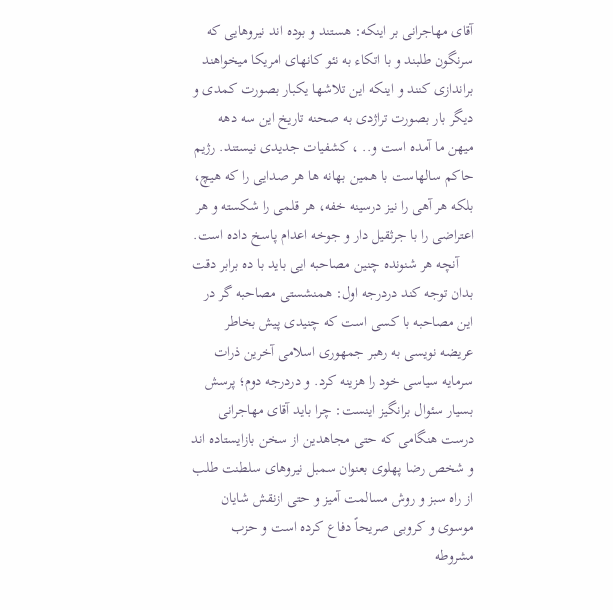آقای مهاجرانی بر اینکه: هستند و بوده اند نیروهایی که سرنگون طلبند و با اتکاء به نئو کانهای امریکا میخواهند براندازی کنند و اینکه این تلاشها یکبار بصورت کمدی و دیگر بار بصورت تراژدی به صحنه تاریخ این سه دهه میهن ما آمده است و.. ، کشفیات جدیدی نیستند. رژیم حاکم سالهاست با همین بهانه ها هر صدایی را که هیچ، بلکه هر آهی را نیز درسینه خفه، هر قلمی را شکسته و هر اعتراضی را با جرثقیل دار و جوخه اعدام پاسخ داده است.
    آنچه هر شنونده چنین مصاحبه ایی باید با ده برابر دقت بدان توجه کند دردرجه اول: همنشستی مصاحبه گر در این مصاحبه با کسی است که چنیدی پیش بخاطر عریضه نویسی به رهبر جمهوری اسلامی آخرین ذرات سرمایه سیاسی خود را هزینه کرد. و دردرجه دوم؛ پرسش بسیار سئوال برانگیز اینست: چرا باید آقای مهاجرانی درست هنگامی که حتی مجاهدین از سخن بازایستاده اند و شخص رضا پهلوی بعنوان سمبل نیروهای سلطنت طلب از راه سبز و روش مسالمت آمیز و حتی ازنقش شایان موسوی و کروبی صریحاً دفاع کرده است و حزب مشروطه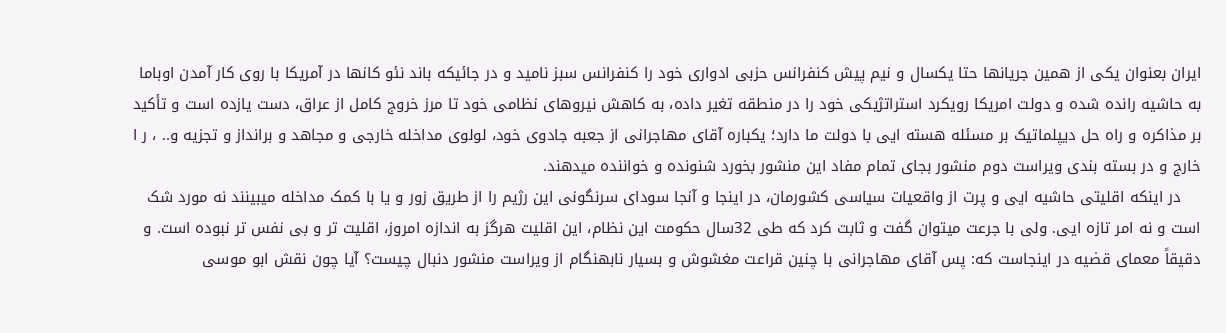ایران بعنوان یکی از همین جریانها حتا یکسال و نیم پیش کنفرانس حزبی ادواری خود را کنفرانس سبز نامید و در جائیکه باند نئو کانها در آمریکا با روی کار آمدن اوباما به حاشیه رانده شده و دولت امریکا رویکرد استراتژیکی خود را در منطقه تغیر داده، به کاهش نیروهای نظامی خود تا مرز خروج کامل از عراق، دست یازده است و تأکید بر مذاکره و راه حل دیپلماتیک بر مسئله هسته ایی با دولت ما دارد؛ یکباره آقای مهاجرانی از جعبه جادوی خود، لولوی مداخله خارجی و مجاهد و برانداز و تجزیه و.. ، ر ا خارج و در بسته بندی ویراست دوم منشور بجای تمام مفاد این منشور بخورد شنونده و خواننده میدهند.
    در اینکه اقلیتی حاشیه ایی و پرت از واقعیات سیاسی کشورمان، در اینجا و آنجا سودای سرنگونی این رژیم را از طریق زور و یا با کمک مداخله میبینند نه مورد شک است و نه امر تازه ایی. ولی با جرعت میتوان گفت و ثابت کرد که طی 32سال حکومت این نظام، این اقلیت هرگز به اندازه امروز، اقلیت تر و بی نفس تر نبوده است. و دقیقاً معمای قضیه در اینجاست که: پس آقای مهاجرانی با چنین قراعت مغشوش و بسیار نابهنگام از ویراست منشور دنبال چیست؟ آیا چون نقش ابو موسی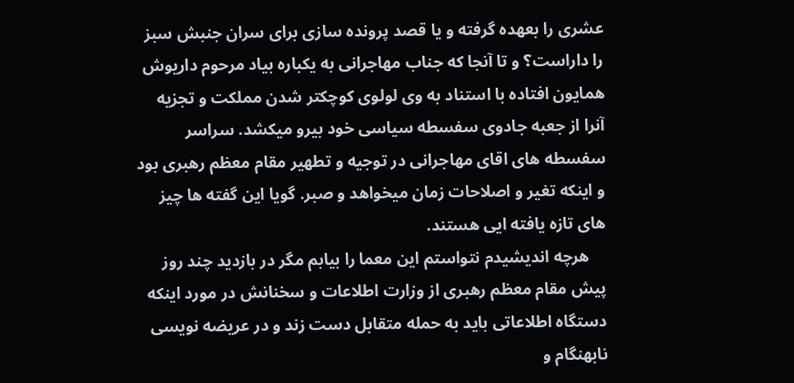عشری را بعهده گرفته و یا قصد پرونده سازی برای سران جنبش سبز را داراست؟ و تا آنجا که جناب مهاجرانی به یکباره بیاد مرحوم داریوش همایون افتاده با استناد به وی لولوی کوچکتر شدن مملکت و تجزیه آنرا از جعبه جادوی سفسطه سیاسی خود بیرو میکشد. سراسر سفسطه های اقای مهاجرانی در توجیه و تطهیر مقام معظم رهبری بود و اینکه تغیر و اصلاحات زمان میخواهد و صبر. گویا این گفته ها چیز های تازه یافته ایی هستند.
    هرچه اندیشیدم نتواستم این معما را بیابم مگر در بازدید چند روز پیش مقام معظم رهبری از وزارت اطلاعات و سخنانش در مورد اینکه دستگاه اطلاعاتی باید به حمله متقابل دست زند و در عریضه نویسی نابهنگام و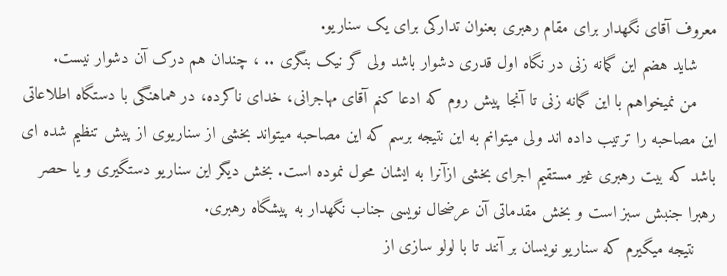معروف آقای نگهدار برای مقام رهبری بعنوان تدارکی برای یک سناریو.
    شاید هضم این گمانه زنی در نگاه اول قدری دشوار باشد ولی گر نیک بنگری .. ، چندان هم درک آن دشوار نیست.
    من نمیخواهم با این گمانه زنی تا آنجا پیش روم که ادعا کنم آقای مهاجرانی، خدای ناکرده، در هماهنگی با دستگاه اطلاعاتی این مصاحبه را ترتیب داده اند ولی میتوانم به این نتیجه برسم که این مصاحبه میتواند بخشی از سناریوی از پیش تنظیم شده ای باشد که بیت رهبری غیر مستقیم اجرای بخشی ازآنرا به ایشان محول نموده است. بخش دیگر این سناریو دستگیری و یا حصر رهبرا جنبش سبز است و بخش مقدماتی آن عرضحال نویسی جناب نگهدار به پیشگاه رهبری.
    نتیجه میگیرم که سناریو نویسان بر آنند تا با لولو سازی از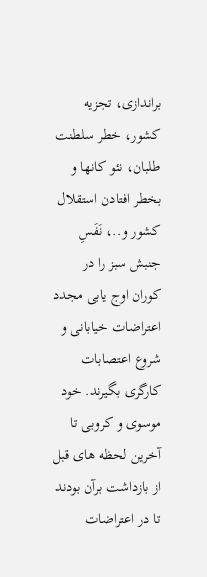براندازی، تجزیه کشور، خطر سلطنت طلبان، نئو کانها و بخطر افتادن استقلال کشور و..، نَفَسِ جنبش سبز را در کوران اوج یابی مجدد اعتراضات خیابانی و شروع اعتصابات کارگری بگیرند. خود موسوی و کروبی تا آخرین لحظه های قبل از بازداشت برآن بودند تا در اعتراضات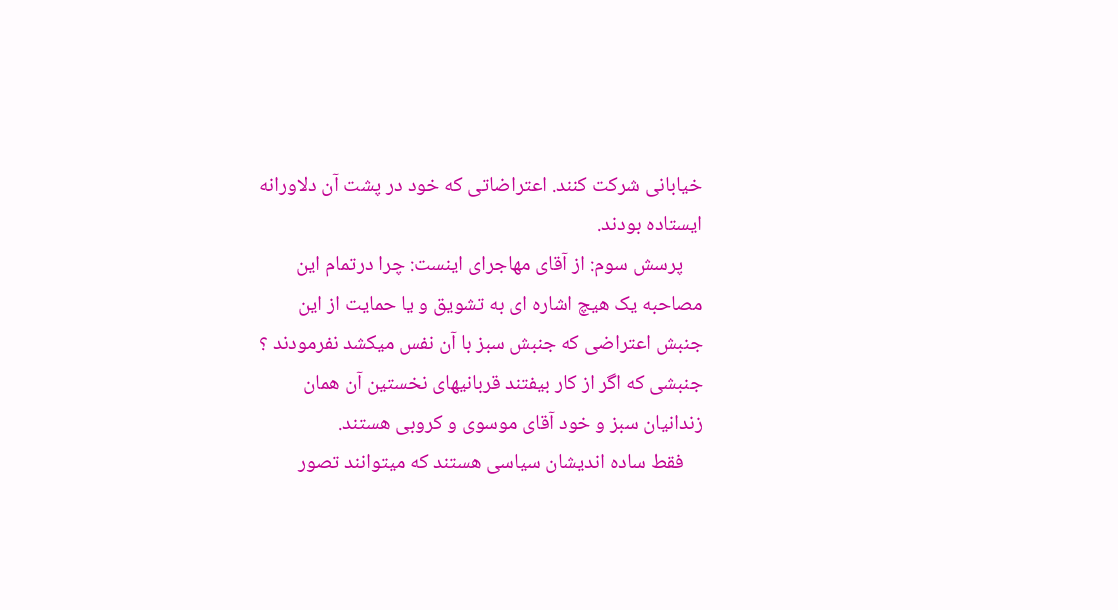خیابانی شرکت کنند. اعتراضاتی که خود در پشت آن دلاورانه ایستاده بودند.
    پرسش سوم: از آقای مهاجرای اینست: چرا درتمام این مصاحبه یک هیچ اشاره ای به تشویق و یا حمایت از این جنبش اعتراضی که جنبش سبز با آن نفس میکشد نفرمودند ؟ جنبشی که اگر از کار بیفتند قربانیهای نخستین آن همان زندانیان سبز و خود آقای موسوی و کروبی هستند.
    فقط ساده اندیشان سیاسی هستند که میتوانند تصور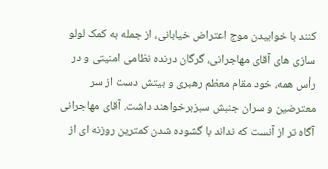کنند با خوابیدن موج اعتراض خیابانی، از جمله به کمک لولو سازی های آقای مهاجرانی، گرگان درنده نظامی امنیتی و در رأس همه، خود مقام معظم رهبری و بیتش دست از سر معترضین و سران جنبش سبزبرخواهند داشت. آقای مهاجرانی آگاه تر از آنست که نداند با گشوده شدن کمترین روزنه ای از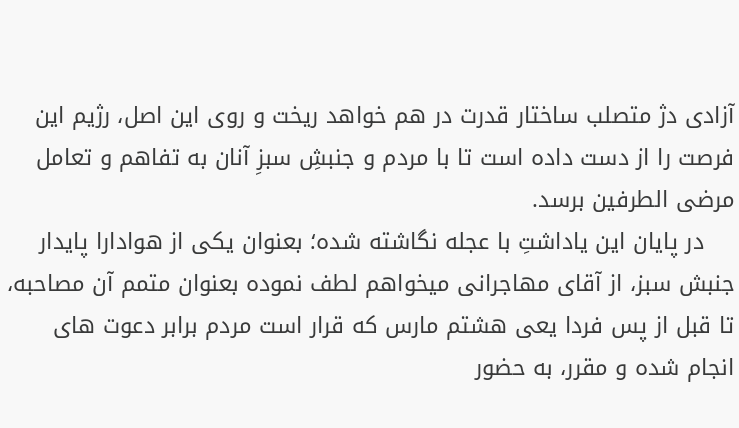آزادی دژ متصلب ساختار قدرت در هم خواهد ریخت و روی این اصل، رژیم این فرصت را از دست داده است تا با مردم و جنبشِ سبزِ آنان به تفاهم و تعامل مرضی الطرفین برسد.
    در پایان این یاداشتِ با عجله نگاشته شده؛ بعنوان یکی از هوادارا پایدار جنبش سبز، از آقای مهاجرانی میخواهم لطف نموده بعنوان متمم آن مصاحبه، تا قبل از پس فردا یعی هشتم مارس که قرار است مردم برابر دعوت های انجام شده و مقرر، به حضور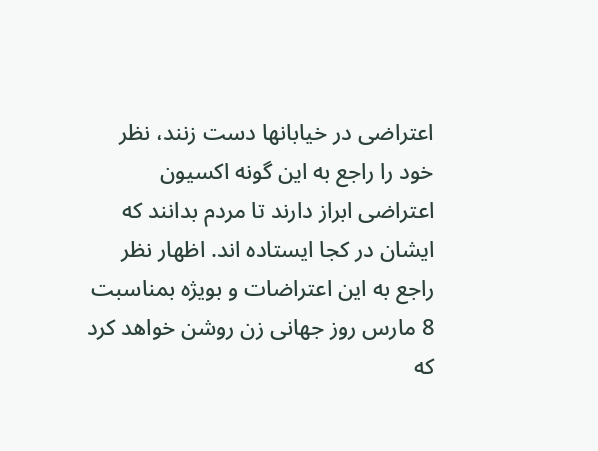اعتراضی در خیابانها دست زنند، نظر خود را راجع به این گونه اکسیون اعتراضی ابراز دارند تا مردم بدانند که ایشان در کجا ایستاده اند. اظهار نظر راجع به این اعتراضات و بویژه بمناسبت 8 مارس روز جهانی زن روشن خواهد کرد که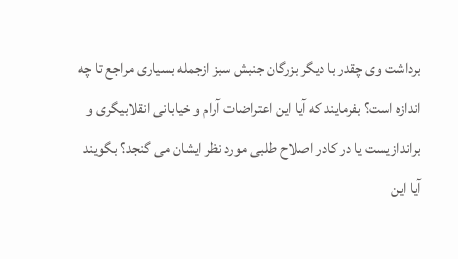برداشت وی چقدر با دیگر بزرگان جنبش سبز ازجمله بسیاری مراجع تا چه اندازه است؟ بفرمایند که آیا این اعتراضات آرام و خیابانی انقلابیگری و براندازیست یا در کادر اصلاح طلبی مورد نظر ایشان می گنجد؟ بگویند آیا این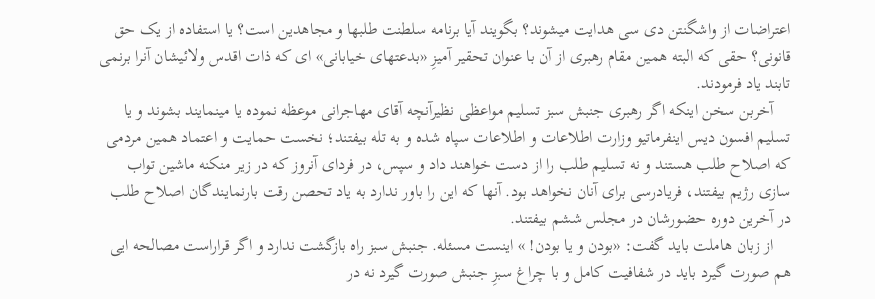اعتراضات از واشگنتن دی سی هدایت میشوند؟ بگویند آیا برنامه سلطنت طلبها و مجاهدین است؟ یا استفاده از یک حق قانونی؟ حقی که البته همین مقام رهبری از آن با عنوان تحقیر آمیزِ «بدعتهای خیابانی» ای که ذات اقدس ولائیشان آنرا برنمی تابند یاد فرمودند.
    آخربن سخن اینکه اگر رهبری جنبش سبز تسلیم مواعظی نظیرآنچه آقای مهاجرانی موعظه نموده یا مینمایند بشوند و یا تسلیم افسون دیس اینفرماتیو وزارت اطلاعات و اطلاعات سپاه شده و به تله بیفتند؛ نخست حمایت و اعتماد همین مردمی که اصلاح طلب هستند و نه تسلیم طلب را از دست خواهند داد و سپس، در فردای آنروز که در زیر منکنه ماشین تواب سازی رژیم بیفتند، فریادرسی برای آنان نخواهد بود. آنها که این را باور ندارد به یاد تحصن رقت بارنمایندگان اصلاح طلب در آخرین دوره حضورشان در مجلس ششم بیفتند.
    از زبان هاملت باید گفت: «بودن و یا بودن! » اینست مسئله. جنبش سبز راه بازگشت ندارد و اگر قراراست مصالحه ایی هم صورت گیرد باید در شفافیت کامل و با چراغ سبزِ جنبش صورت گیرد نه در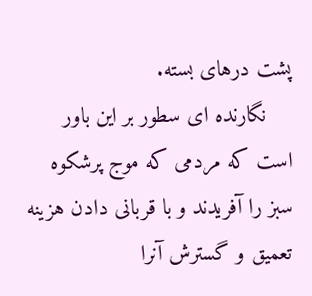پشت درهای بسته.
    نگارنده ای سطور بر این باور است که مردمی که موج پرشکوه سبز را آفریدند و با قربانی دادن هزینه تعمیق و گسترش آنرا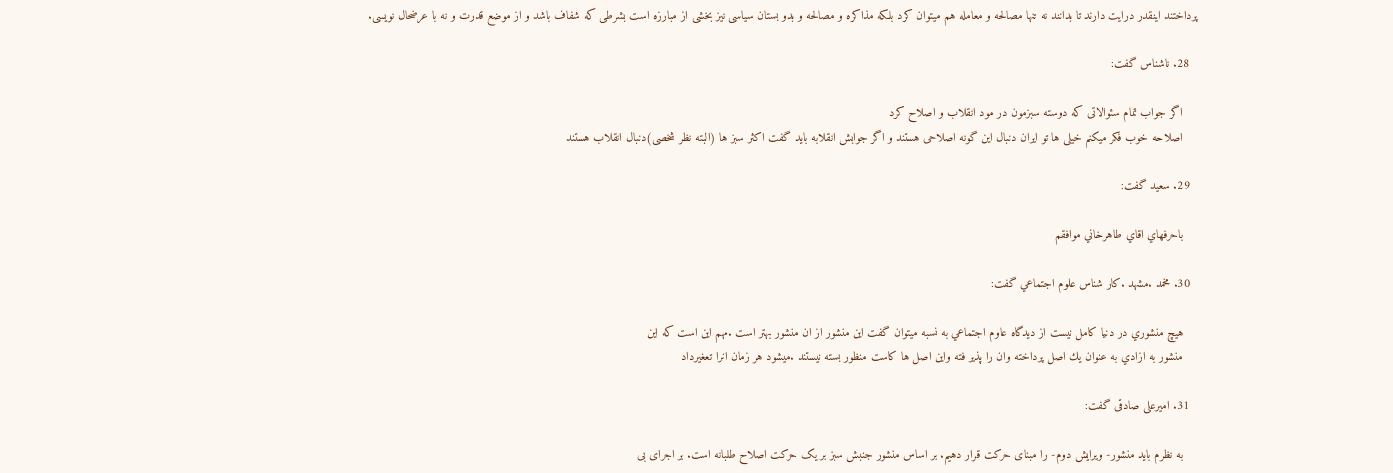پرداختند اینقدر درایت دارند تا بدانند نه تنها مصالحه و معامله هم میتوان کرد بلکه مذاکره و مصالحه و بدو بستان سیاسی نیز بخشی از مبارزه است بشرطی که شفاف باشد و از موضع قدرت و نه با عرضحال نویسی.

  28. ناشناس گفت:

    اگر جواب تمام سئوالاتی که دوسته سبزمون در مود انقلاب و اصلاح کرد
    اصلاحه خوب فکر میکنم خیلی ها تو ایران دنبال این گونه اصلاحی هستند و اگر جوابش انقلابه باید گفت اکثر سبز ها (البته نظر شخصی)دنبال انقلاب هستند

  29. سعيد گفت:

    باحرفهاي اقاي طاهرخاني موافقم

  30. مخمد .مشهد .كار شناس علوم اجتماعي گفت:

    هيچ منشوري در دنيا كامل نيست از ديدگاه عاوم اجتماعي به نسبه ميتوان گفت اين منشور از ان منشور بهتر است .مهم اين است كه اين
    منشور به ازادي به عنوان يك اصل پرداخته وان را پذير فته واين اصل ها كاست منظور بسته نيستند .ميشود هر زمان انرا تعغيرداد

  31. امیرعلی صادقی گفت:

    به نظرم باید منشور- ویرایش دوم- را مبنای حرکت قرار دهیم. بر اساس منشور جنبش سبز بر یک حرکت اصلاح طلبانه است. بر اجرای بی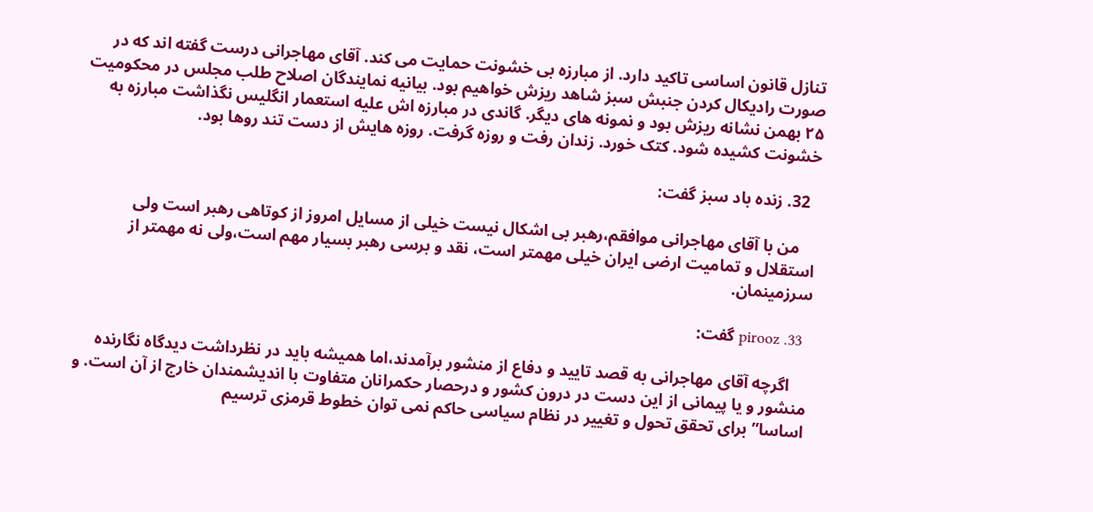تنازل قانون اساسی تاکید دارد. از مبارزه بی خشونت حمایت می کند. آقای مهاجرانی درست گفته اند که در صورت رادیکال کردن جنبش سبز شاهد ریزش خواهیم بود. بیانیه نمایندگان اصلاح طلب مجلس در محکومیت ۲۵ بهمن نشانه ریزش بود و نمونه های دیگر. گاندی در مبارزه اش علیه استعمار انگلیس نگذاشت مبارزه به خشونت کشیده شود. کتک خورد. زندان رفت و روزه گرفت. روزه هایش از دست تند روها بود.

  32. زنده باد سبز گفت:

    من با آقای مهاجرانی موافقم،رهبر بی‌ اشکال نیست خیلی‌ از مسایل امروز از کوتاهی رهبر است ولی‌ استقلال و تمامیت ارضی ایران خیلی‌ مهمتر است، نقد و برسی‌ رهبر بسیار مهم است،ولی‌ نه مهمتر از سرزمینمان.

  33. pirooz گفت:

    اگرچه آقای مهاجرانی به قصد تایید و دفاع از منشور برآمدند،اما همیشه باید در نظرداشت دیدگاه نگارنده منشور و یا پیمانی از این دست در درون کشور و درحصار حکمرانان متفاوت با اندیشمندان خارج از آن است. و اساسا” برای تحقق تحول و تغییر در نظام سیاسی حاکم نمی توان خطوط قرمزی ترسیم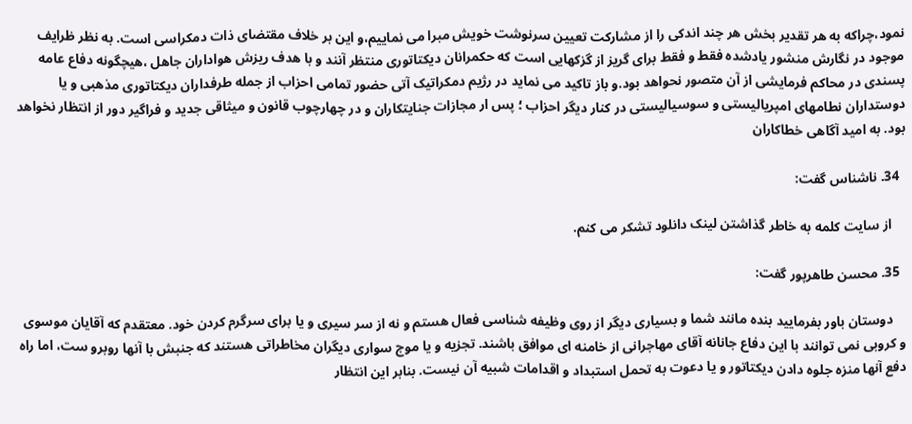نمود،چراکه به هر تقدیر بخش هر چند اندکی را از مشارکت تعیین سرنوشت خویش مبرا می نماییم،و این بر خلاف مقتضای ذات دمکراسی است. به نظر ظرایف موجود در نگارش منشور یادشده فقط و فقط برای گریز از گزکهایی است که حکمرانان دیکتاتوری منتظر آنند و با هدف ریزش هواداران جاهل ،هیچگونه دفاع عامه پسندی در محاکم فرمایشی از آن متصور نحواهد بود.و باز تاکید می نماید در رژیم دمکراتیک آتی حضور تمامی احزاب از جمله طرفداران دیکتاتوری مذهبی و یا دوستداران نطامهای امپریالیستی و سوسیالیستی در کنار دیگر احزاب ؛ پس ار مجازات جنایتکاران و در چهارچوب قانون و میثاقی جدید و فراگیر دور از انتظار نخواهد بود. به امید آگاهی خطاکاران

  34. ناشناس گفت:

    از سایت کلمه به خاطر گذاشتن لینک دانلود تشکر می کنم.

  35. محسن طاهرپور گفت:

    دوستان باور بفرمایید بنده مانند شما و بسیاری دیگر از روی وظیفه شناسی فعال هستم و نه از سر سیری و یا برای سرگرم کردن خود. معتقدم که آقایان موسوی و کروبی نمی توانند با این دفاع جانانه آقای مهاجرانی از خامنه ای موافق باشند. تجزیه و یا موج سواری دیگران مخاطراتی هستند که جنبش با آنها روبرو ست، اما راه دفع آنها منزه جلوه دادن دیکتاتور و یا دعوت به تحمل استبداد و اقدامات شبیه آن نیست. بنابر این انتظار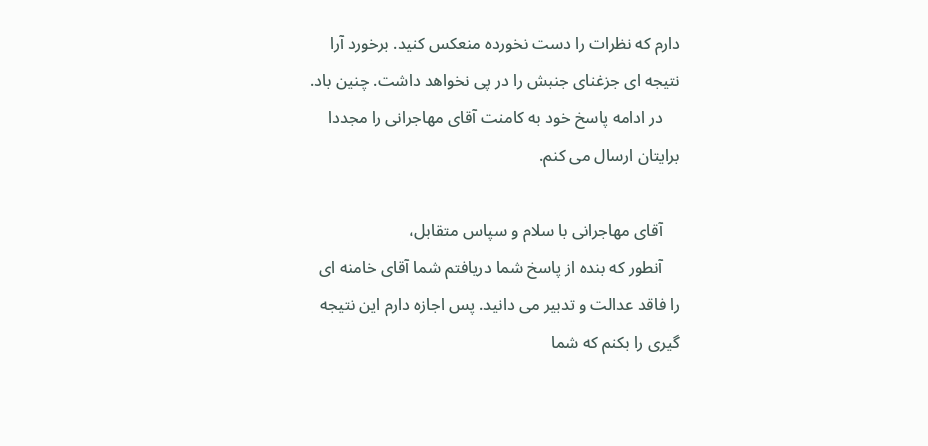دارم که نظرات را دست نخورده منعکس کنید. برخورد آرا نتیجه ای جزغنای جنبش را در پی نخواهد داشت. چنین باد.
    در ادامه پاسخ خود به کامنت آقای مهاجرانی را مجددا برایتان ارسال می کنم.

    آقای مهاجرانی با سلام و سپاس متقابل،
    آنطور که بنده از پاسخ شما دریافتم شما آقای خامنه ای را فاقد عدالت و تدبیر می دانید. پس اجازه دارم این نتیجه گیری را بکنم که شما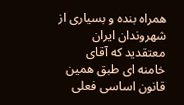همراه بنده و بسیاری از شهروندان ایران معتقدید که آقای خامنه ای طبق همین قانون اساسی فعلی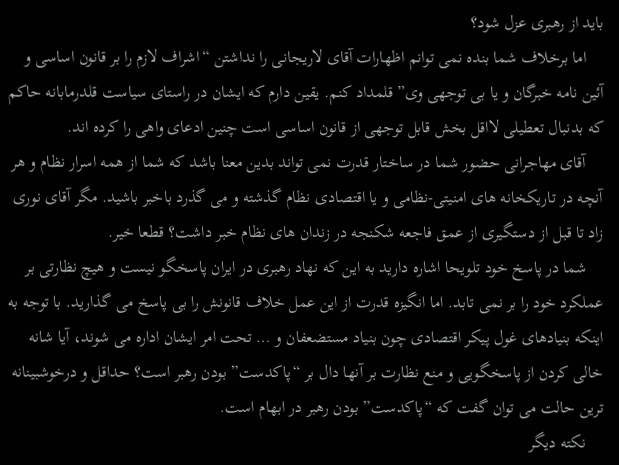باید از رهبری عزل شود؟
    اما برخلاف شما بنده نمی توانم اظهارات آقای لاریجانی را نداشتن “اشراف لازم را بر قانون اساسی و آئین نامه خبرگان و یا بی توجهی وی” قلمداد کنم. یقین دارم که ایشان در راستای سیاست قلدرمابانه حاکم که بدنبال تعطیلی لااقل بخش قابل توجهی از قانون اساسی است چنین ادعای واهی را کرده اند.
    آقای مهاجرانی حضور شما در ساختار قدرت نمی تواند بدین معنا باشد که شما از همه اسرار نظام و هر آنچه در تاریکخانه های امنیتی-نظامی و یا اقتصادی نظام گذشته و می گذرد باخبر باشید. مگر آقای نوری زاد تا قبل از دستگیری از عمق فاجعه شکنجه در زندان های نظام خبر داشت؟ قطعا خیر.
    شما در پاسخ خود تلویحا اشاره دارید به این که نهاد رهبری در ایران پاسخگو نیست و هیچ نظارتی بر عملکرد خود را بر نمی تابد. اما انگیزه قدرت از این عمل خلاف قانونش را بی پاسخ می گذارید. با توجه به اینکه بنیادهای غول پیکر اقتصادی چون بنیاد مستضعفان و … تحت امر ایشان اداره می شوند، آیا شانه خالی کردن از پاسخگویی و منع نظارت بر آنها دال بر “پاکدست” بودن رهبر است؟ حداقل و درخوشبینانه ترین حالت می توان گفت که “پاکدست” بودن رهبر در ابهام است.
    نکته دیگر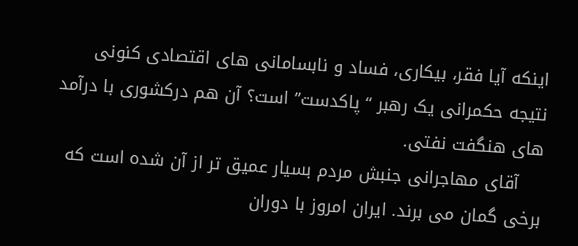اینکه آیا فقر، بیکاری، فساد و نابسامانی های اقتصادی کنونی نتیجه حکمرانی یک رهبر “پاکدست” است؟ آن هم درکشوری با درآمد های هنگفت نفتی.
    آقای مهاجرانی جنبش مردم بسیار عمیق تر از آن شده است که برخی گمان می برند. ایران امروز با دوران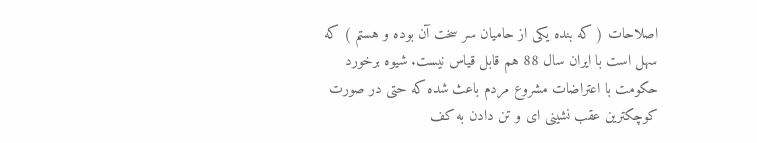اصلاحات ( که بنده یکی از حامیان سر سخت آن بوده و هستم ) که سهل است با ایران سال 88 هم قابل قیاس نیست. شیوه برخورد حکومت با اعتراضات مشروع مردم باعث شده که حتی در صورت کوچکترین عقب نشینی ای و تن دادن به کف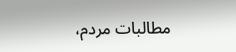مطالبات مردم،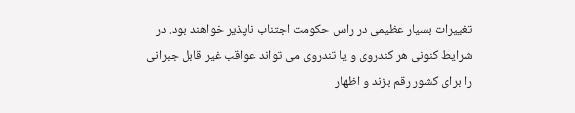تغییرات بسیار عظیمی در راس حکومت اجتناب ناپذیر خواهند بود. در شرایط کنونی هر کندروی و یا تندروی می تواند عواقب غیر قابل جبرانی را برای کشور رقم بزند و اظهار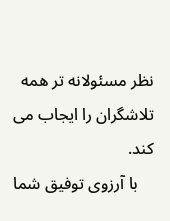نظر مسئولانه تر همه تلاشگران را ایجاب می کند.
    با آرزوی توفیق شما